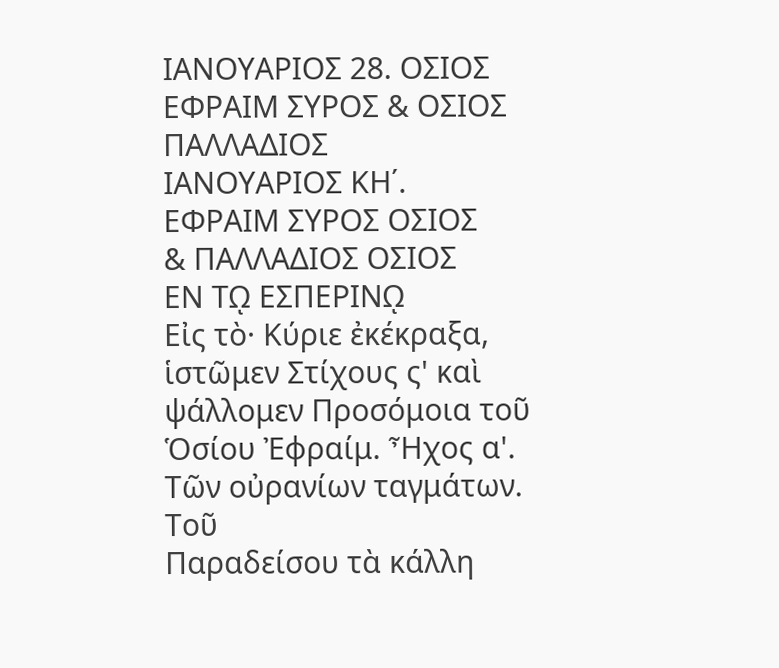ΙΑΝΟΥΑΡΙΟΣ 28. ΟΣΙΟΣ ΕΦΡΑΙΜ ΣΥΡΟΣ & ΟΣΙΟΣ ΠΑΛΛΑΔΙΟΣ
ΙΑΝΟΥΑΡΙΟΣ ΚΗ΄.
ΕΦΡΑΙΜ ΣΥΡΟΣ ΟΣΙΟΣ
& ΠΑΛΛΑΔΙΟΣ ΟΣΙΟΣ
ΕΝ Τῼ ΕΣΠΕΡΙΝῼ
Εἰς τὸ· Κύριε ἐκέκραξα, ἱστῶμεν Στίχους ς' καὶ ψάλλομεν Προσόμοια τοῦ Ὁσίου Ἐφραίμ. Ἦχος α'. Τῶν οὐρανίων ταγμάτων.
Τοῦ
Παραδείσου τὰ κάλλη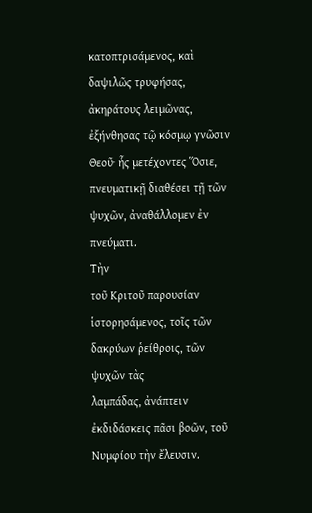κατοπτρισάμενος, καὶ δαψιλῶς τρυφήσας, ἀκηράτους λειμῶνας,
ἐξήνθησας τῷ κόσμῳ γνῶσιν Θεοῦ∙ ἧς μετέχοντες Ὅσιε, πνευματικῇ διαθέσει τῇ τῶν
ψυχῶν, ἀναθάλλομεν ἐν πνεύματι.
Τὴν
τοῦ Κριτοῦ παρουσίαν ἱστορησάμενος, τοῖς τῶν δακρύων ῥείθροις, τῶν ψυχῶν τὰς
λαμπάδας, ἀνάπτειν ἐκδιδάσκεις πᾶσι βοῶν, τοῦ Νυμφίου τὴν ἔλευσιν.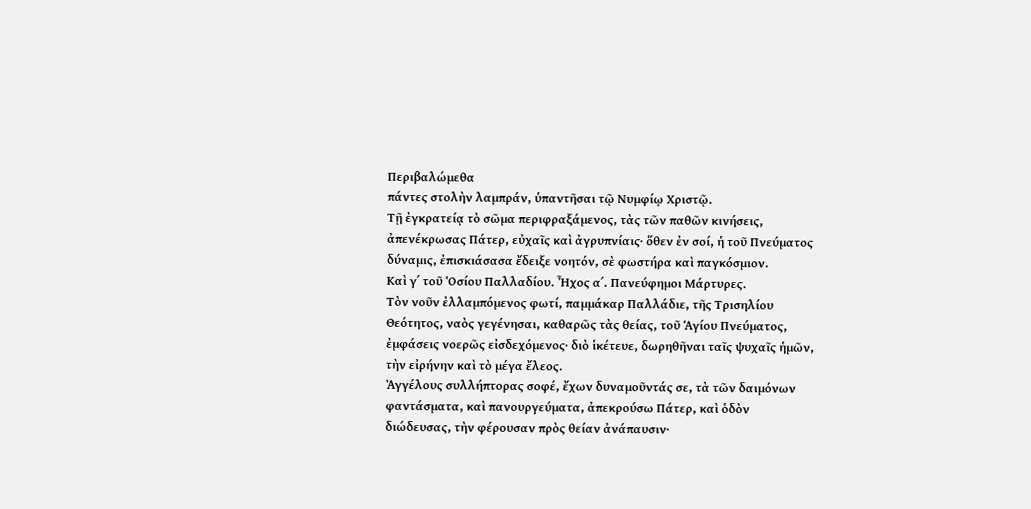Περιβαλώμεθα
πάντες στολὴν λαμπράν, ὑπαντῆσαι τῷ Νυμφίῳ Χριστῷ.
Τῇ ἐγκρατείᾳ τὸ σῶμα περιφραξάμενος, τὰς τῶν παθῶν κινήσεις, ἀπενέκρωσας Πάτερ, εὐχαῖς καὶ ἀγρυπνίαις∙ ὅθεν ἐν σοί, ἡ τοῦ Πνεύματος δύναμις, ἐπισκιάσασα ἔδειξε νοητόν, σὲ φωστήρα καὶ παγκόσμιον.
Καὶ γ΄ τοῦ Ὁσίου Παλλαδίου. Ἦχος α΄. Πανεύφημοι Μάρτυρες.
Τὸν νοῦν ἐλλαμπόμενος φωτί, παμμάκαρ Παλλάδιε, τῆς Τρισηλίου Θεότητος, ναὸς γεγένησαι, καθαρῶς τὰς θείας, τοῦ Ἁγίου Πνεύματος, ἐμφάσεις νοερῶς εἰσδεχόμενος· διὸ ἱκέτευε, δωρηθῆναι ταῖς ψυχαῖς ἡμῶν, τὴν εἰρήνην καὶ τὸ μέγα ἔλεος.
Ἀγγέλους συλλήπτορας σοφέ, ἔχων δυναμοῦντάς σε, τὰ τῶν δαιμόνων φαντάσματα, καὶ πανουργεύματα, ἀπεκρούσω Πάτερ, καὶ ὁδὸν διώδευσας, τὴν φέρουσαν πρὸς θείαν ἀνάπαυσιν·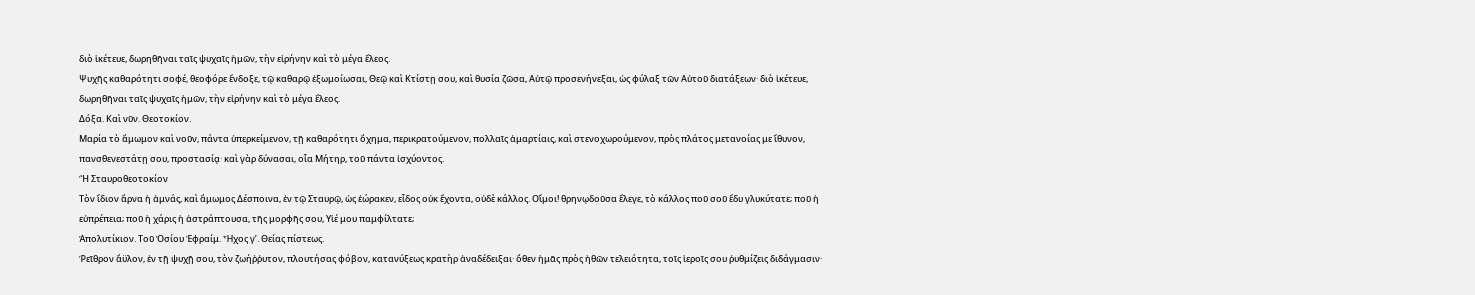διὸ ἱκέτευε, δωρηθῆναι ταῖς ψυχαῖς ἡμῶν, τὴν εἰρήνην καὶ τὸ μέγα ἔλεος.
Ψυχῆς καθαρότητι σοφέ, θεοφόρε ἔνδοξε, τῷ καθαρῷ ἐξωμοίωσαι, Θεῷ καὶ Κτίστῃ σου, καὶ θυσία ζῶσα, Αὐτῷ προσενήνεξαι, ὡς φύλαξ τῶν Αὐτοῦ διατάξεων· διὸ ἱκέτευε, δωρηθῆναι ταῖς ψυχαῖς ἡμῶν, τὴν εἰρήνην καὶ τὸ μέγα ἔλεος.
Δόξα. Καὶ νῦν. Θεοτοκίον.
Μαρία τὸ ἄμωμον καὶ νοῦν, πάντα ὑπερκείμενον, τῇ καθαρότητι ὄχημα, περικρατούμενον, πολλαῖς ἁμαρτίαις, καὶ στενοχωρούμενον, πρὸς πλάτος μετανοίας με ἴθυνον, πανσθενεστάτῃ σου, προστασίᾳ· καὶ γὰρ δύνασαι, οἷα Μήτηρ, τοῦ πάντα ἰσχύοντος.
Ἢ Σταυροθεοτοκίον
Τὸν ἴδιον ἄρνα ἡ ἀμνάς, καὶ ἄμωμος Δέσποινα, ἐν τῷ Σταυρῷ, ὡς ἑώρακεν, εἶδος οὐκ ἔχοντα, οὐδὲ κάλλος. Οἴμοι! θρηνῳδοῦσα ἔλεγε, τὸ κάλλος ποῦ σοῦ ἔδυ γλυκύτατε; ποῦ ἡ εὐπρέπεια; ποῦ ἡ χάρις ἡ ἀστράπτουσα, τῆς μορφῆς σου, Υἱέ μου παμφίλτατε;
Ἀπολυτίκιον. Τοῦ Ὁσίου Ἐφραίμ. Ἦχος γ’. Θείας πίστεως.
Ῥεῖθρον ἄϋλον, ἐν τῇ ψυχῇ σου, τὸν ζωήῤῥυτον, πλουτήσας φόβον, κατανύξεως κρατὴρ ἀναδέδειξαι· ὅθεν ἡμᾶς πρὸς ἠθῶν τελειότητα, τοῖς ἱεροῖς σου ῥυθμίζεις διδάγμασιν·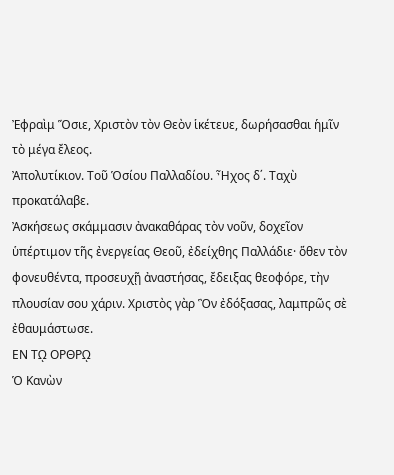Ἐφραὶμ Ὅσιε, Χριστὸν τὸν Θεὸν ἱκέτευε, δωρήσασθαι ἡμῖν τὸ μέγα ἔλεος.
Ἀπολυτίκιον. Τοῦ Ὁσίου Παλλαδίου. Ἦχος δ΄. Ταχὺ προκατάλαβε.
Ἀσκήσεως σκάμμασιν ἀνακαθάρας τὸν νοῦν, δοχεῖον ὑπέρτιμον τῆς ἐνεργείας Θεοῦ, ἐδείχθης Παλλάδιε· ὅθεν τὸν φονευθέντα, προσευχῇ ἀναστήσας, ἔδειξας θεοφόρε, τὴν πλουσίαν σου χάριν. Χριστὸς γὰρ Ὃν ἐδόξασας, λαμπρῶς σὲ ἐθαυμάστωσε.
ΕΝ Τῼ ΟΡΘΡῼ
Ὁ Κανὼν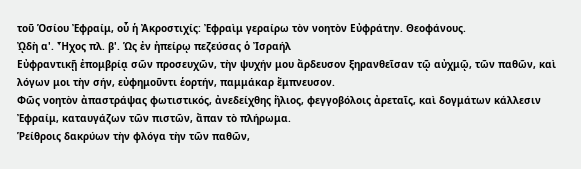τοῦ Ὁσίου Ἐφραίμ, οὗ ἡ Ἀκροστιχίς: Ἐφραὶμ γεραίρω τὸν νοητὸν Εὐφράτην. Θεοφάνους.
ᾨδὴ α'. Ἦχος πλ. β'. Ὡς ἐν ἠπείρῳ πεζεύσας ὁ Ἰσραήλ
Εὐφραντικῇ ἐπομβρίᾳ σῶν προσευχῶν, τὴν ψυχήν μου ἄρδευσον ξηρανθεῖσαν τῷ αὐχμῷ, τῶν παθῶν, καὶ λόγων μοι τὴν σήν, εὐφημοῦντι ἑορτήν, παμμάκαρ ἔμπνευσον.
Φῶς νοητὸν ἀπαστράψας φωτιστικός, ἀνεδείχθης ἥλιος, φεγγοβόλοις ἀρεταῖς, καὶ δογμάτων κάλλεσιν Ἐφραίμ, καταυγάζων τῶν πιστῶν, ἄπαν τὸ πλήρωμα.
Ῥείθροις δακρύων τὴν φλόγα τὴν τῶν παθῶν,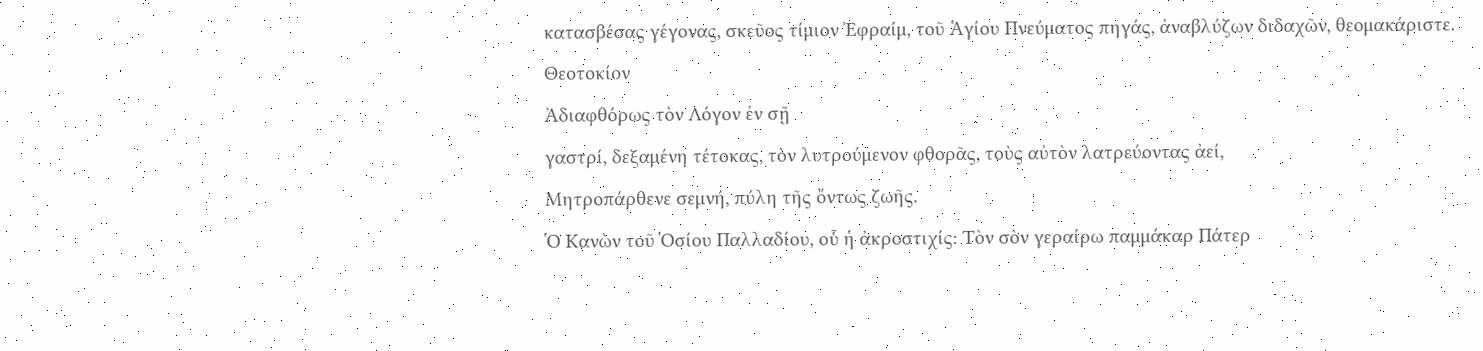κατασβέσας γέγονας, σκεῦος τίμιον Ἐφραίμ, τοῦ Ἁγίου Πνεύματος πηγάς, ἀναβλύζων διδαχῶν, θεομακάριστε.
Θεοτοκίον
Ἀδιαφθόρως τὸν Λόγον ἐν σῇ
γαστρί, δεξαμένη τέτοκας, τὸν λυτρούμενον φθορᾶς, τοὺς αὐτὸν λατρεύοντας ἀεί,
Μητροπάρθενε σεμνή, πύλη τῆς ὄντως ζωῆς.
Ὁ Κανὼν τοῦ Ὁσίου Παλλαδίου, οὗ ἡ ἀκροστιχίς: Τὸν σὸν γεραίρω παμμάκαρ Πάτερ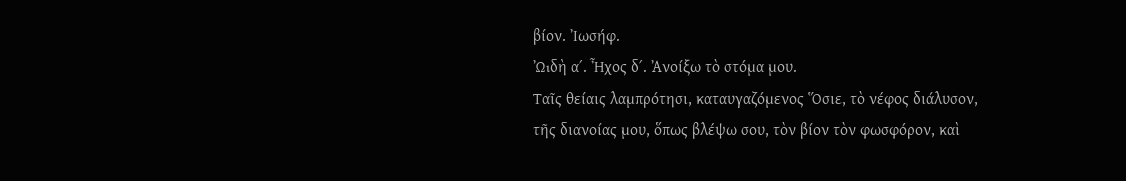βίον. Ἰωσήφ.
ᾨδὴ α΄. Ἦχος δ΄. Ἀνοίξω τὸ στόμα μου.
Ταῖς θείαις λαμπρότησι, καταυγαζόμενος Ὅσιε, τὸ νέφος διάλυσον, τῆς διανοίας μου, ὅπως βλέψω σου, τὸν βίον τὸν φωσφόρον, καὶ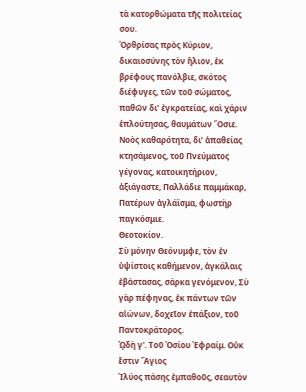τὰ κατορθώματα τῆς πολιτείας σου.
Ὀρθρίσας πρὸς Κύριον, δικαιοσύνης τὸν ἥλιον, ἐκ βρέφους πανόλβιε, σκότος διέφυγες, τῶν τοῦ σώματος, παθῶν δι’ ἐγκρατείας, καὶ χάριν ἐπλούτησας, θαυμάτων Ὅσιε.
Νοὸς καθαρότητα, δι’ ἀπαθείας κτησάμενος, τοῦ Πνεύματος γέγονας, κατοικητήριον, ἀξιάγαστε, Παλλάδιε παμμάκαρ, Πατέρων ἀγλάϊσμα, φωστὴρ παγκόσμιε.
Θεοτοκίον.
Σὺ μόνην Θεόνυμφε, τὸν ἐν ὑψίστοις καθήμενον, ἀγκάλαις ἐβάστασας, σάρκα γενόμενον, Σὺ γὰρ πέφηνας, ἐκ πάντων τῶν αἰώνων, δοχεῖον ἐπάξιον, τοῦ Παντοκράτορος.
ᾨδὴ γ'. Τοῦ Ὁσίου Ἐφραίμ. Οὐκ ἔστιν Ἅγιος
Ἰλύος πάσης ἐμπαθοῦς, σεαυτὸν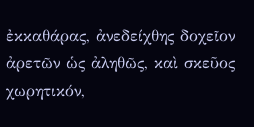ἐκκαθάρας, ἀνεδείχθης δοχεῖον ἀρετῶν ὡς ἀληθῶς, καὶ σκεῦος χωρητικόν,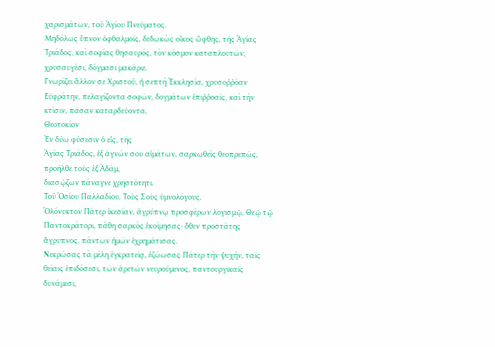χαρισμάτων, τοῦ Ἁγίου Πνεύματος.
Μηδόλως ὕπνον ὀφθαλμοῖς, δεδωκὼς οἶκος ὤφθης, τῆς Ἁγίας Τριάδος, καὶ σοφίας θησαυρός, τὸν κόσμον καταπλουτῶν, χρυσαυγέσι, δόγμασι μακάριε.
Γνωρίζει ἄλλον σε Χριστοῦ, ἡ σεπτὴ Ἐκκλησία, χρυσοῤῥόαν Εὐφράτην, πελαγίζοντα σοφῶν, δογμάτων ἐπιῤῥοαῖς, καὶ τὴν κτίσιν, πᾶσαν καταρδεύοντα.
Θεοτοκίον
Ἐν δύω φύσεσιν ὁ εἷς, τῆς
Ἁγίας Τριάδος, ἐξ ἀγνῶν σου αἱμάτων, σαρκωθεὶς θεοπρεπῶς, προῆλθε τοὺς ἐξ Ἀδάμ,
διασῴζων πάναγνε χρηστότητι.
Τοῦ Ὁσίου Παλλαδίου. Τοὺς Σοὺς ὑμνολόγους.
Ὁλόνυκτον Πάτερ ἱκεσίαν, ἀγρύπνῳ προσφέρων λογισμῷ, Θεῷ τῷ Παντοκράτορι, πάθη σαρκὸς ἐκοίμησας· ὅθεν προστάτης ἄγρυπνος, πάντων ἡμῶν ἐχρημάτισας.
Νεκρώσας τὰ μέλη ἐγκρατείᾳ, ἐζώωσας Πάτερ τὴν ψυχήν, ταῖς θείαις ἐπιδόσεσι, τῶν ἀρετῶν νευρούμενος, παντουργικαῖς δυνάμεσι,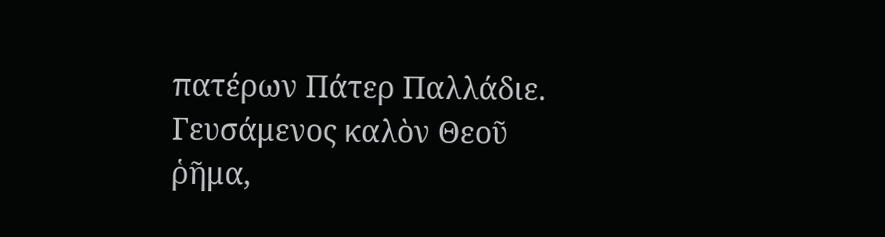πατέρων Πάτερ Παλλάδιε.
Γευσάμενος καλὸν Θεοῦ ῥῆμα,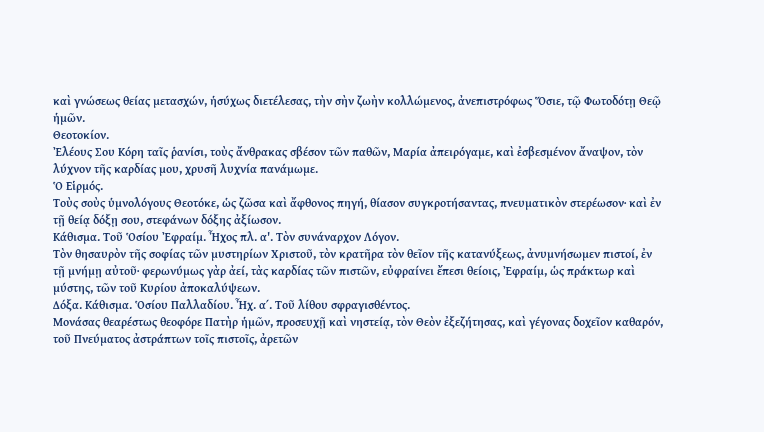καὶ γνώσεως θείας μετασχών, ἡσύχως διετέλεσας, τὴν σὴν ζωὴν κολλώμενος, ἀνεπιστρόφως Ὅσιε, τῷ Φωτοδότῃ Θεῷ ἡμῶν.
Θεοτοκίον.
Ἐλέους Σου Κόρη ταῖς ῥανίσι, τοὺς ἄνθρακας σβέσον τῶν παθῶν, Μαρία ἀπειρόγαμε, καὶ ἐσβεσμένον ἄναψον, τὸν λύχνον τῆς καρδίας μου, χρυσῆ λυχνία πανάμωμε.
Ὁ Εἱρμός.
Τοὺς σοὺς ὑμνολόγους Θεοτόκε, ὡς ζῶσα καὶ ἄφθονος πηγή, θίασον συγκροτήσαντας, πνευματικὸν στερέωσον· καὶ ἐν τῇ θείᾳ δόξῃ σου, στεφάνων δόξης ἀξίωσον.
Κάθισμα. Τοῦ Ὁσίου Ἐφραίμ. Ἦχος πλ. α'. Τὸν συνάναρχον Λόγον.
Τὸν θησαυρὸν τῆς σοφίας τῶν μυστηρίων Χριστοῦ, τὸν κρατῆρα τὸν θεῖον τῆς κατανύξεως, ἀνυμνήσωμεν πιστοί, ἐν τῇ μνήμῃ αὐτοῦ· φερωνύμως γὰρ ἀεί, τὰς καρδίας τῶν πιστῶν, εὐφραίνει ἔπεσι θείοις, Ἐφραίμ, ὡς πράκτωρ καὶ μύστης, τῶν τοῦ Κυρίου ἀποκαλύψεων.
Δόξα. Κάθισμα. Ὁσίου Παλλαδίου. Ἦχ. α΄. Τοῦ λίθου σφραγισθέντος.
Μονάσας θεαρέστως θεοφόρε Πατὴρ ἡμῶν, προσευχῇ καὶ νηστείᾳ, τὸν Θεὸν ἐξεζήτησας, καὶ γέγονας δοχεῖον καθαρόν, τοῦ Πνεύματος ἀστράπτων τοῖς πιστοῖς, ἀρετῶν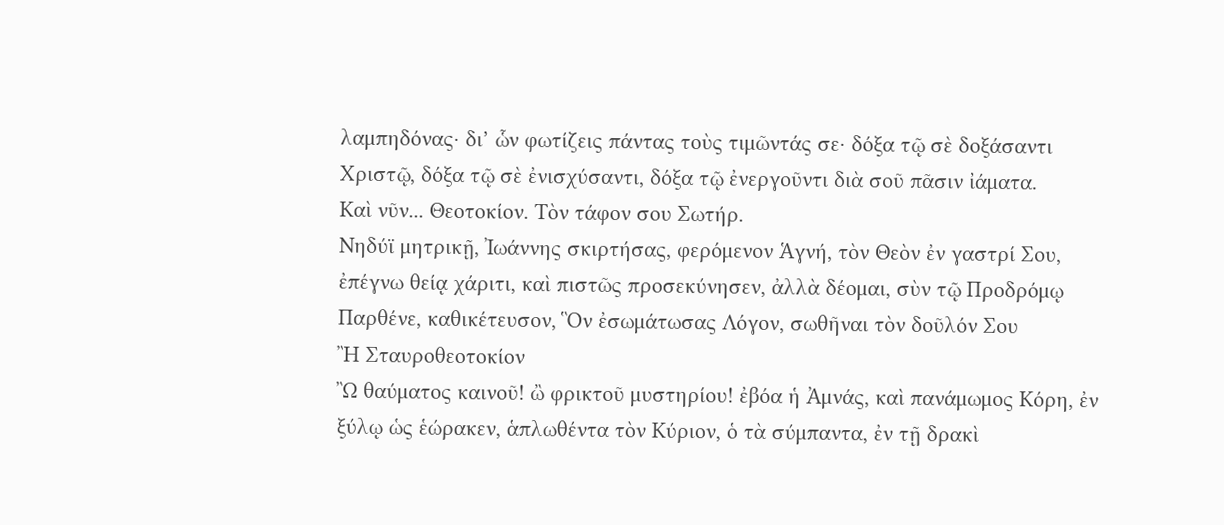λαμπηδόνας· δι’ ὧν φωτίζεις πάντας τοὺς τιμῶντάς σε· δόξα τῷ σὲ δοξάσαντι Χριστῷ, δόξα τῷ σὲ ἐνισχύσαντι, δόξα τῷ ἐνεργοῦντι διὰ σοῦ πᾶσιν ἰάματα.
Καὶ νῦν... Θεοτοκίον. Τὸν τάφον σου Σωτήρ.
Νηδύϊ μητρικῇ, Ἰωάννης σκιρτήσας, φερόμενον Ἁγνή, τὸν Θεὸν ἐν γαστρί Σου, ἐπέγνω θείᾳ χάριτι, καὶ πιστῶς προσεκύνησεν, ἀλλὰ δέομαι, σὺν τῷ Προδρόμῳ Παρθένε, καθικέτευσον, Ὃν ἐσωμάτωσας Λόγον, σωθῆναι τὸν δοῦλόν Σου
Ἢ Σταυροθεοτοκίον
Ὢ θαύματος καινοῦ! ὢ φρικτοῦ μυστηρίου! ἐβόα ἡ Ἀμνάς, καὶ πανάμωμος Κόρη, ἐν ξύλῳ ὡς ἑώρακεν, ἁπλωθέντα τὸν Κύριον, ὁ τὰ σύμπαντα, ἐν τῇ δρακὶ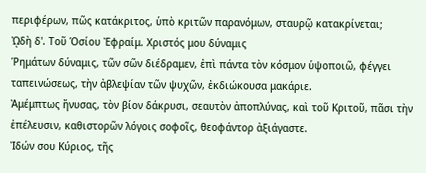περιφέρων, πῶς κατάκριτος, ὑπὸ κριτῶν παρανόμων, σταυρῷ κατακρίνεται;
ᾨδὴ δ'. Τοῦ Ὁσίου Ἐφραίμ. Χριστός μου δύναμις
Ῥημάτων δύναμις, τῶν σῶν διέδραμεν, ἐπὶ πάντα τὸν κόσμον ὑψοποιῶ, φέγγει ταπεινώσεως, τὴν ἀβλεψίαν τῶν ψυχῶν, ἐκδιώκουσα μακάριε.
Ἀμέμπτως ἤνυσας, τὸν βίον δάκρυσι, σεαυτὸν ἀποπλύνας, καὶ τοῦ Κριτοῦ, πᾶσι τὴν ἐπέλευσιν, καθιστορῶν λόγοις σοφοῖς, θεοφάντορ ἀξιάγαστε.
Ἰδών σου Κύριος, τῆς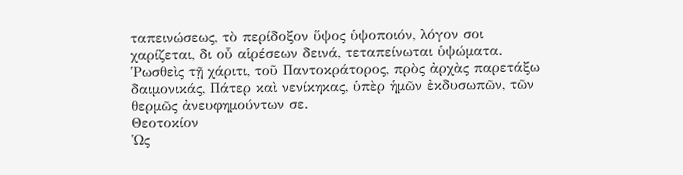ταπεινώσεως, τὸ περίδοξον ὕψος ὑψοποιόν, λόγον σοι χαρίζεται, δι οὗ αἱρέσεων δεινά, τεταπείνωται ὑψώματα.
Ῥωσθεὶς τῇ χάριτι, τοῦ Παντοκράτορος, πρὸς ἀρχὰς παρετάξω δαιμονικάς, Πάτερ καὶ νενίκηκας, ὑπὲρ ἡμῶν ἐκδυσωπῶν, τῶν θερμῶς ἀνευφημούντων σε.
Θεοτοκίον
Ὡς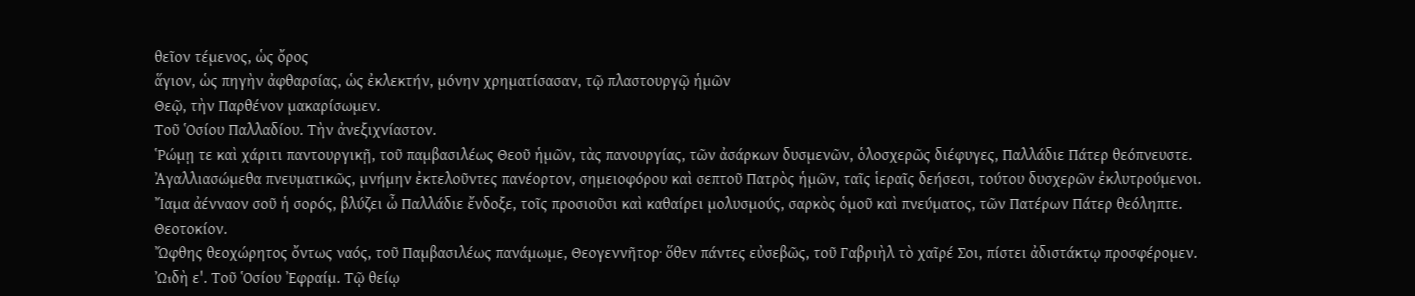θεῖον τέμενος, ὡς ὄρος
ἅγιον, ὡς πηγὴν ἀφθαρσίας, ὡς ἐκλεκτήν, μόνην χρηματίσασαν, τῷ πλαστουργῷ ἡμῶν
Θεῷ, τὴν Παρθένον μακαρίσωμεν.
Τοῦ Ὁσίου Παλλαδίου. Τὴν ἀνεξιχνίαστον.
Ῥώμῃ τε καὶ χάριτι παντουργικῇ, τοῦ παμβασιλέως Θεοῦ ἡμῶν, τὰς πανουργίας, τῶν ἀσάρκων δυσμενῶν, ὁλοσχερῶς διέφυγες, Παλλάδιε Πάτερ θεόπνευστε.
Ἀγαλλιασώμεθα πνευματικῶς, μνήμην ἐκτελοῦντες πανέορτον, σημειοφόρου καὶ σεπτοῦ Πατρὸς ἡμῶν, ταῖς ἱεραῖς δεήσεσι, τούτου δυσχερῶν ἐκλυτρούμενοι.
Ἴαμα ἀένναον σοῦ ἡ σορός, βλύζει ὦ Παλλάδιε ἔνδοξε, τοῖς προσιοῦσι καὶ καθαίρει μολυσμούς, σαρκὸς ὁμοῦ καὶ πνεύματος, τῶν Πατέρων Πάτερ θεόληπτε.
Θεοτοκίον.
Ὤφθης θεοχώρητος ὄντως ναός, τοῦ Παμβασιλέως πανάμωμε, Θεογεννῆτορ· ὅθεν πάντες εὐσεβῶς, τοῦ Γαβριὴλ τὸ χαῖρέ Σοι, πίστει ἀδιστάκτῳ προσφέρομεν.
ᾨδὴ ε'. Τοῦ Ὁσίου Ἐφραίμ. Τῷ θείῳ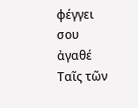φέγγει σου ἀγαθέ
Ταῖς τῶν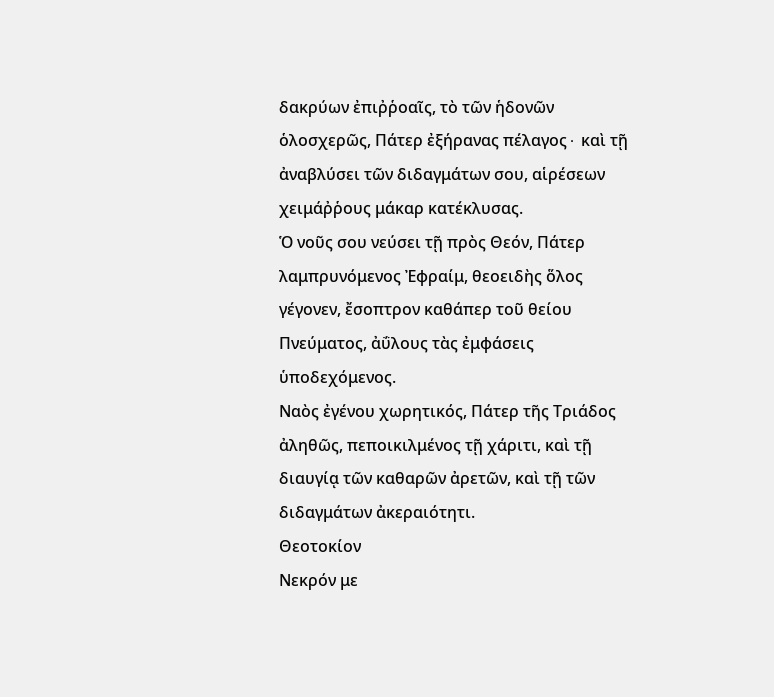δακρύων ἐπιῤῥοαῖς, τὸ τῶν ἡδονῶν ὁλοσχερῶς, Πάτερ ἐξήρανας πέλαγος∙ καὶ τῇ ἀναβλύσει τῶν διδαγμάτων σου, αἱρέσεων χειμάῤῥους μάκαρ κατέκλυσας.
Ὁ νοῦς σου νεύσει τῇ πρὸς Θεόν, Πάτερ λαμπρυνόμενος Ἐφραίμ, θεοειδὴς ὅλος γέγονεν, ἔσοπτρον καθάπερ τοῦ θείου Πνεύματος, ἀΰλους τὰς ἐμφάσεις ὑποδεχόμενος.
Ναὸς ἐγένου χωρητικός, Πάτερ τῆς Τριάδος ἀληθῶς, πεποικιλμένος τῇ χάριτι, καὶ τῇ διαυγίᾳ τῶν καθαρῶν ἀρετῶν, καὶ τῇ τῶν διδαγμάτων ἀκεραιότητι.
Θεοτοκίον
Νεκρόν με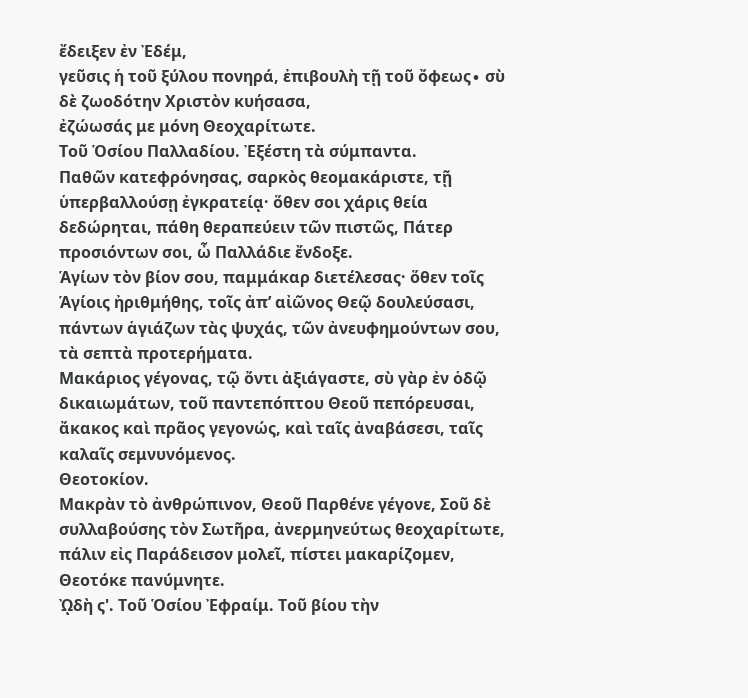ἔδειξεν ἐν Ἐδέμ,
γεῦσις ἡ τοῦ ξύλου πονηρά, ἐπιβουλὴ τῇ τοῦ ὄφεως∙ σὺ δὲ ζωοδότην Χριστὸν κυήσασα,
ἐζώωσάς με μόνη Θεοχαρίτωτε.
Τοῦ Ὁσίου Παλλαδίου. Ἐξέστη τὰ σύμπαντα.
Παθῶν κατεφρόνησας, σαρκὸς θεομακάριστε, τῇ ὑπερβαλλούσῃ ἐγκρατείᾳ· ὅθεν σοι χάρις θεία δεδώρηται, πάθη θεραπεύειν τῶν πιστῶς, Πάτερ προσιόντων σοι, ὦ Παλλάδιε ἔνδοξε.
Ἁγίων τὸν βίον σου, παμμάκαρ διετέλεσας· ὅθεν τοῖς Ἁγίοις ἠριθμήθης, τοῖς ἀπ’ αἰῶνος Θεῷ δουλεύσασι, πάντων ἁγιάζων τὰς ψυχάς, τῶν ἀνευφημούντων σου, τὰ σεπτὰ προτερήματα.
Μακάριος γέγονας, τῷ ὄντι ἀξιάγαστε, σὺ γὰρ ἐν ὁδῷ δικαιωμάτων, τοῦ παντεπόπτου Θεοῦ πεπόρευσαι, ἄκακος καὶ πρᾶος γεγονώς, καὶ ταῖς ἀναβάσεσι, ταῖς καλαῖς σεμνυνόμενος.
Θεοτοκίον.
Μακρὰν τὸ ἀνθρώπινον, Θεοῦ Παρθένε γέγονε, Σοῦ δὲ συλλαβούσης τὸν Σωτῆρα, ἀνερμηνεύτως θεοχαρίτωτε, πάλιν εἰς Παράδεισον μολεῖ, πίστει μακαρίζομεν, Θεοτόκε πανύμνητε.
ᾨδὴ ς'. Τοῦ Ὁσίου Ἐφραίμ. Τοῦ βίου τὴν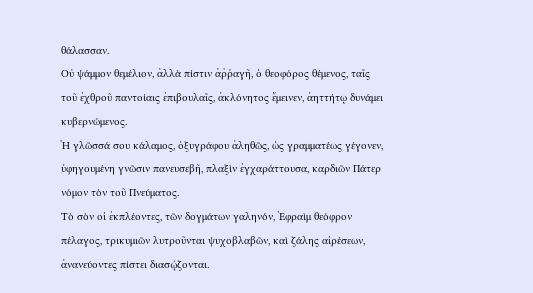θάλασσαν.
Οὐ ψάμμον θεμέλιον, ἀλλὰ πίστιν ἀῤῥαγῆ, ὁ θεοφόρος θέμενος, ταῖς τοῦ ἐχθροῦ παντοίαις ἐπιβουλαῖς, ἀκλόνητος ἔμεινεν, ἀηττήτῳ δυνάμει κυβερνώμενος.
Ἡ γλῶσσά σου κάλαμος, ὀξυγράφου ἀληθῶς, ὡς γραμματέως γέγονεν, ὑφηγουμένη γνῶσιν πανευσεβῆ, πλαξὶν ἐγχαράττουσα, καρδιῶν Πάτερ νόμον τὸν τοῦ Πνεύματος.
Τὸ σὸν οἱ ἐκπλέοντες, τῶν δογμάτων γαληνόν, Ἐφραὶμ θεόφρον πέλαγος, τρικυμιῶν λυτροῦνται ψυχοβλαβῶν, καὶ ζάλης αἱρέσεων, ἀνανεύοντες πίστει διασῴζονται.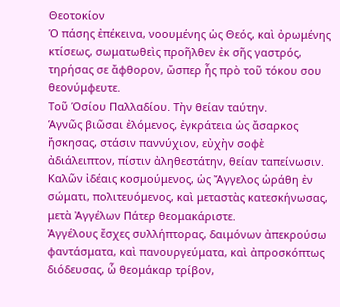Θεοτοκίον
Ὁ πάσης ἐπέκεινα, νοουμένης ὡς Θεός, καὶ ὀρωμένης κτίσεως, σωματωθεὶς προῆλθεν ἐκ σῆς γαστρός, τηρήσας σε ἄφθορον, ὥσπερ ἦς πρὸ τοῦ τόκου σου θεονύμφευτε.
Τοῦ Ὁσίου Παλλαδίου. Τὴν θείαν ταύτην.
Ἁγνῶς βιῶσαι ἐλόμενος, ἐγκράτεια ὡς ἄσαρκος ἤσκησας, στάσιν παννύχιον, εὐχὴν σοφὲ ἀδιάλειπτον, πίστιν ἀληθεστάτην, θείαν ταπείνωσιν.
Καλῶν ἰδέαις κοσμούμενος, ὡς Ἄγγελος ὡράθη ἐν σώματι, πολιτευόμενος, καὶ μεταστὰς κατεσκήνωσας, μετὰ Ἀγγέλων Πάτερ θεομακάριστε.
Ἀγγέλους ἔσχες συλλήπτορας, δαιμόνων ἀπεκρούσω φαντάσματα, καὶ πανουργεύματα, καὶ ἀπροσκόπτως διόδευσας, ὦ θεομάκαρ τρίβον,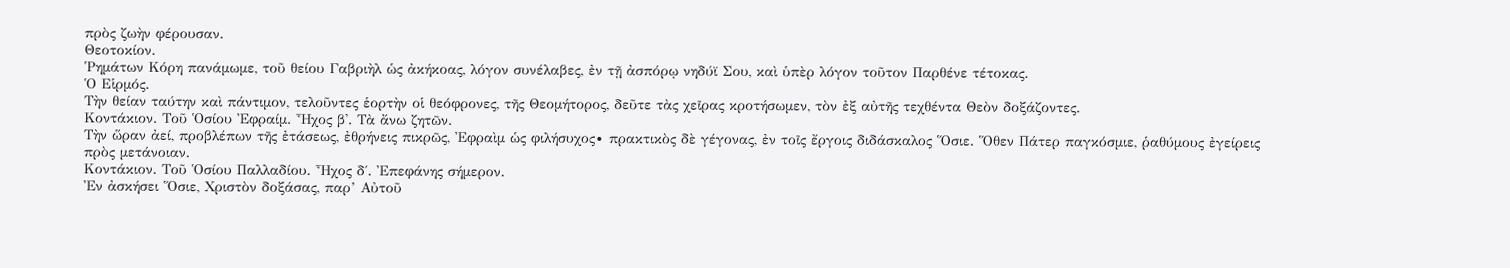πρὸς ζωὴν φέρουσαν.
Θεοτοκίον.
Ῥημάτων Κόρη πανάμωμε, τοῦ θείου Γαβριὴλ ὡς ἀκήκοας, λόγον συνέλαβες, ἐν τῇ ἀσπόρῳ νηδύϊ Σου, καὶ ὑπὲρ λόγον τοῦτον Παρθένε τέτοκας.
Ὁ Εἱρμός.
Τὴν θείαν ταύτην καὶ πάντιμον, τελοῦντες ἑορτὴν οἱ θεόφρονες, τῆς Θεομήτορος, δεῦτε τὰς χεῖρας κροτήσωμεν, τὸν ἐξ αὐτῆς τεχθέντα Θεὸν δοξάζοντες.
Κοντάκιον. Τοῦ Ὁσίου Ἐφραίμ. Ἦχος β'. Τὰ ἄνω ζητῶν.
Τὴν ὥραν ἀεί, προβλέπων τῆς ἐτάσεως, ἐθρήνεις πικρῶς, Ἐφραὶμ ὡς φιλήσυχος∙ πρακτικὸς δὲ γέγονας, ἐν τοῖς ἔργοις διδάσκαλος Ὅσιε. Ὅθεν Πάτερ παγκόσμιε, ῥαθύμους ἐγείρεις πρὸς μετάνοιαν.
Κοντάκιον. Τοῦ Ὁσίου Παλλαδίου. Ἦχος δ΄. Ἐπεφάνης σήμερον.
Ἐν ἀσκήσει Ὅσιε, Χριστὸν δοξάσας, παρ’ Αὐτοῦ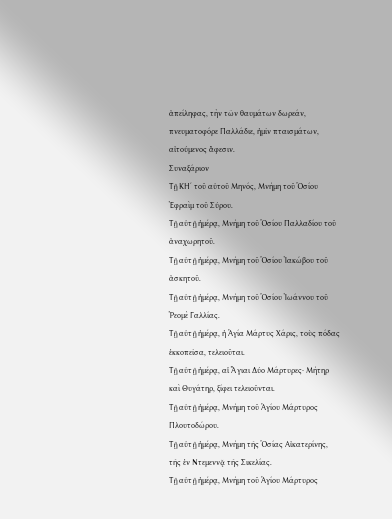ἀπείληφας, τὴν τῶν θαυμάτων δωρεάν, πνευματοφόρε Παλλάδιε, ἡμῖν πταισμάτων, αἰτούμενος ἄφεσιν.
Συναξάριον
Τῇ ΚΗ΄ τοῦ αὐτοῦ Μηνός, Μνήμη τοῦ Ὁσίου Ἐφραὶμ τοῦ Σύρου.
Τῇ αὐτῇ ἡμέρᾳ, Μνήμη τοῦ Ὁσίου Παλλαδίου τοῦ ἀναχωρητοῦ.
Τῇ αὐτῇ ἡμέρᾳ, Μνήμη τοῦ Ὁσίου Ἰακώβου τοῦ ἀσκητοῦ.
Τῇ αὐτῇ ἡμέρᾳ, Μνήμη τοῦ Ὁσίου Ἰωάννου τοῦ Ῥεομὲ Γαλλίας.
Τῇ αὐτῇ ἡμέρᾳ, ἡ Ἁγία Μάρτυς Χάρις, τοὺς πόδας ἐκκοπεῖσα, τελειοῦται.
Τῇ αὐτῇ ἡμέρᾳ, αἱ Ἅγιαι Δύο Μάρτυρες· Μήτηρ καὶ Θυγάτηρ, ξίφει τελειοῦνται.
Τῇ αὐτῇ ἡμέρᾳ, Μνήμη τοῦ Ἁγίου Μάρτυρος Πλουτοδώρου.
Τῇ αὐτῇ ἡμέρᾳ, Μνήμη τῆς Ὁσίας Αἰκατερίνης, τῆς ἐν Ντεμεννᾷ τῆς Σικελίας.
Τῇ αὐτῇ ἡμέρᾳ, Μνήμη τοῦ Ἁγίου Μάρτυρος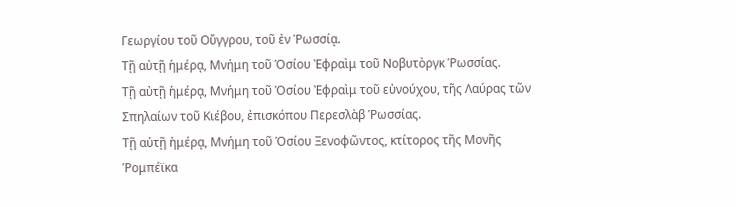Γεωργίου τοῦ Οὔγγρου, τοῦ ἐν Ῥωσσίᾳ.
Τῇ αὐτῇ ἡμέρᾳ, Μνήμη τοῦ Ὁσίου Ἐφραὶμ τοῦ Νοβυτὸργκ Ῥωσσίας.
Τῇ αὐτῇ ἡμέρᾳ, Μνήμη τοῦ Ὁσίου Ἐφραὶμ τοῦ εὐνούχου, τῆς Λαύρας τῶν Σπηλαίων τοῦ Κιέβου, ἐπισκόπου Περεσλὰβ Ῥωσσίας.
Τῇ αὐτῇ ἡμέρᾳ, Μνήμη τοῦ Ὁσίου Ξενοφῶντος, κτίτορος τῆς Μονῆς Ῥομπέϊκα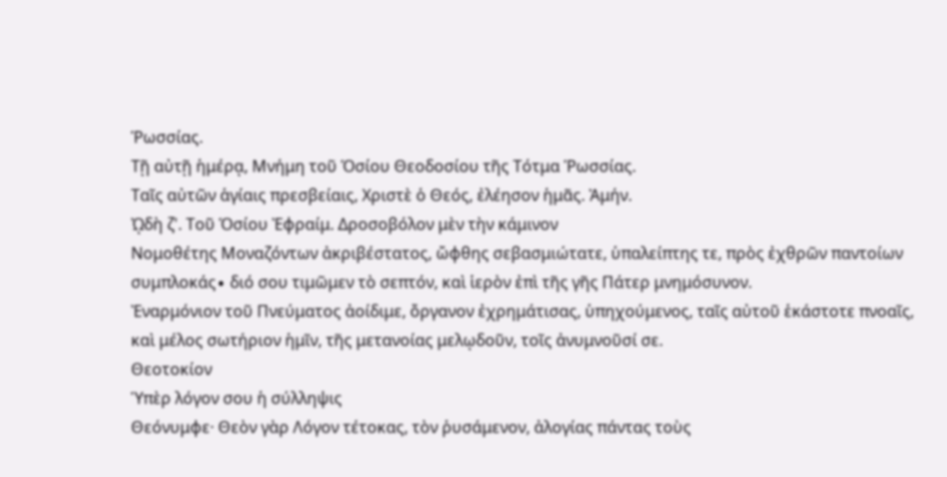Ῥωσσίας.
Τῇ αὐτῇ ἡμέρᾳ, Μνήμη τοῦ Ὁσίου Θεοδοσίου τῆς Τότμα Ῥωσσίας.
Ταῖς αὐτῶν ἁγίαις πρεσβείαις, Χριστὲ ὁ Θεός, ἐλέησον ἡμᾶς. Ἀμήν.
ᾨδὴ ζ'. Τοῦ Ὁσίου Ἐφραίμ. Δροσοβόλον μὲν τὴν κάμινον
Νομοθέτης Μοναζόντων ἀκριβέστατος, ὤφθης σεβασμιώτατε, ὑπαλείπτης τε, πρὸς ἐχθρῶν παντοίων συμπλοκάς∙ διό σου τιμῶμεν τὸ σεπτόν, καὶ ἱερὸν ἐπὶ τῆς γῆς Πάτερ μνημόσυνον.
Ἐναρμόνιον τοῦ Πνεύματος ἀοίδιμε, ὄργανον ἐχρημάτισας, ὑπηχούμενος, ταῖς αὐτοῦ ἑκάστοτε πνοαῖς, καὶ μέλος σωτήριον ἡμῖν, τῆς μετανοίας μελῳδοῦν, τοῖς ἀνυμνοῦσί σε.
Θεοτοκίον
Ὑπὲρ λόγον σου ἡ σύλληψις
Θεόνυμφε· Θεὸν γὰρ Λόγον τέτοκας, τὸν ῥυσάμενον, ἀλογίας πάντας τοὺς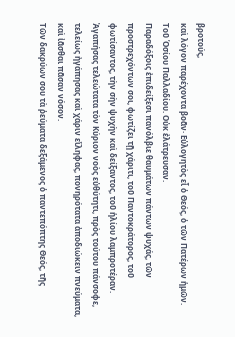βροτούς,
καὶ λόγον παρέχοντα βοᾶν· Εὐλογητὸς εἶ ὁ Θεός, ὁ τῶν Πατέρων ἡμῶν.
Τοῦ Ὁσίου Παλλαδίου. Οὐκ ἐλάτρευσαν.
Παραδόξοις ἐπιδείξεσι πανόλβιε θαυμάτων πάντων ψυχάς, τῶν προστρεχόντων σοι, φωτίζει τῇ χάριτι, τοῦ Παντοκράτορος, τοῦ φωτίσαντος, τὴν σὴν ψυχὴν καὶ δείξαντος, τοῦ ἡλίου λαμπροτέραν.
Ἀγαπήσας τελεώτατα τὸν Κύριον νοὸς εὐθύτητι, πρὸς τούτου πάνσοφε, τελείως ἠγάπησας καὶ χάριν εἴληφας, πονηρότατα ἀποδιώκειν πνεύματα, καὶ ἰᾶσθαι πᾶσαν νόσον.
Τῶν δακρύων σου τὰ ῥεύματα δεξάμενος ὁ παντεπόπτης Θεός, τῆς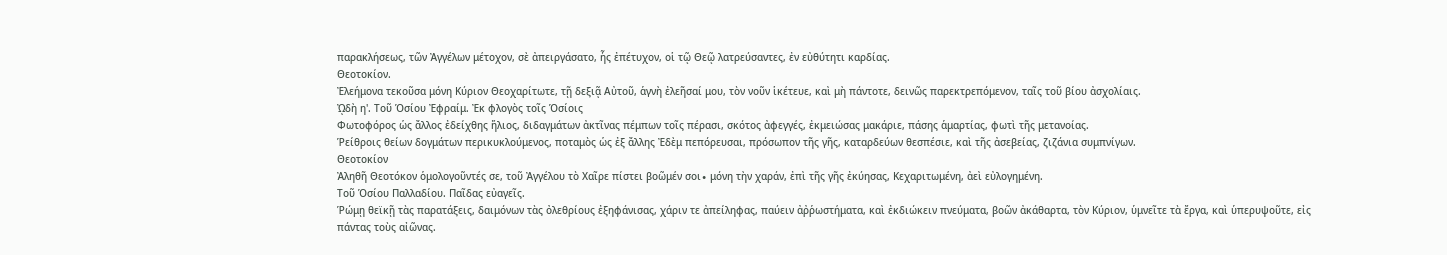παρακλήσεως, τῶν Ἀγγέλων μέτοχον, σὲ ἀπειργάσατο, ἧς ἐπέτυχον, οἱ τῷ Θεῷ λατρεύσαντες, ἐν εὐθύτητι καρδίας.
Θεοτοκίον.
Ἐλεήμονα τεκοῦσα μόνη Κύριον Θεοχαρίτωτε, τῇ δεξιᾷ Αὐτοῦ, ἁγνὴ ἐλεῆσαί μου, τὸν νοῦν ἱκέτευε, καὶ μὴ πάντοτε, δεινῶς παρεκτρεπόμενον, ταῖς τοῦ βίου ἀσχολίαις.
ᾨδὴ η'. Τοῦ Ὁσίου Ἐφραίμ. Ἐκ φλογὸς τοῖς Ὁσίοις
Φωτοφόρος ὡς ἄλλος ἐδείχθης ἥλιος, διδαγμάτων ἀκτῖνας πέμπων τοῖς πέρασι, σκότος ἀφεγγές, ἐκμειώσας μακάριε, πάσης ἁμαρτίας, φωτὶ τῆς μετανοίας.
Ῥείθροις θείων δογμάτων περικυκλούμενος, ποταμὸς ὡς ἐξ ἄλλης Ἐδὲμ πεπόρευσαι, πρόσωπον τῆς γῆς, καταρδεύων θεσπέσιε, καὶ τῆς ἀσεβείας, ζιζάνια συμπνίγων.
Θεοτοκίον
Ἀληθῆ Θεοτόκον ὁμολογοῦντές σε, τοῦ Ἀγγέλου τὸ Χαῖρε πίστει βοῶμέν σοι∙ μόνη τὴν χαράν, ἐπὶ τῆς γῆς ἐκύησας, Κεχαριτωμένη, ἀεὶ εὐλογημένη.
Τοῦ Ὁσίου Παλλαδίου. Παῖδας εὐαγεῖς.
Ῥώμῃ θεϊκῇ τὰς παρατάξεις, δαιμόνων τὰς ὀλεθρίους ἐξηφάνισας, χάριν τε ἀπείληφας, παύειν ἀῤῥωστήματα, καὶ ἐκδιώκειν πνεύματα, βοῶν ἀκάθαρτα, τὸν Κύριον, ὑμνεῖτε τὰ ἔργα, καὶ ὑπερυψοῦτε, εἰς πάντας τοὺς αἰῶνας.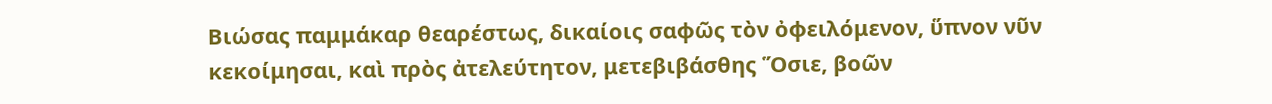Βιώσας παμμάκαρ θεαρέστως, δικαίοις σαφῶς τὸν ὀφειλόμενον, ὕπνον νῦν κεκοίμησαι, καὶ πρὸς ἀτελεύτητον, μετεβιβάσθης Ὅσιε, βοῶν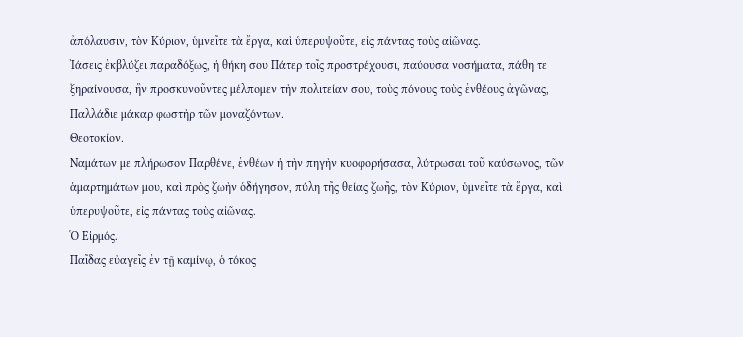ἀπόλαυσιν, τὸν Κύριον, ὑμνεῖτε τὰ ἔργα, καὶ ὑπερυψοῦτε, εἰς πάντας τοὺς αἰῶνας.
Ἰάσεις ἐκβλύζει παραδόξως, ἡ θήκη σου Πάτερ τοῖς προστρέχουσι, παύουσα νοσήματα, πάθη τε ξηραίνουσα, ἣν προσκυνοῦντες μέλπομεν τὴν πολιτείαν σου, τοὺς πόνους τοὺς ἐνθέους ἀγῶνας, Παλλάδιε μάκαρ φωστὴρ τῶν μοναζόντων.
Θεοτοκίον.
Ναμάτων με πλήρωσον Παρθένε, ἐνθέων ἡ τὴν πηγὴν κυοφορήσασα, λύτρωσαι τοῦ καύσωνος, τῶν ἁμαρτημάτων μου, καὶ πρὸς ζωὴν ὁδήγησον, πύλη τῆς θείας ζωῆς, τὸν Κύριον, ὑμνεῖτε τὰ ἔργα, καὶ ὑπερυψοῦτε, εἰς πάντας τοὺς αἰῶνας.
Ὁ Εἱρμός.
Παῖδας εὐαγεῖς ἐν τῇ καμίνῳ, ὁ τόκος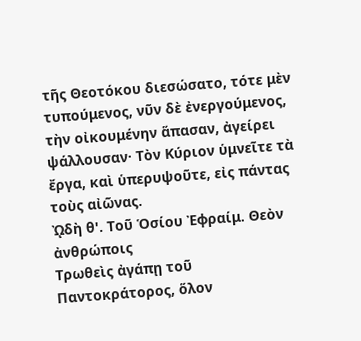τῆς Θεοτόκου διεσώσατο, τότε μὲν τυπούμενος, νῦν δὲ ἐνεργούμενος, τὴν οἰκουμένην ἅπασαν, ἀγείρει ψάλλουσαν· Τὸν Κύριον ὑμνεῖτε τὰ ἔργα, καὶ ὑπερυψοῦτε, εἰς πάντας τοὺς αἰῶνας.
ᾨδὴ θ'. Τοῦ Ὁσίου Ἐφραίμ. Θεὸν ἀνθρώποις
Τρωθεὶς ἀγάπῃ τοῦ Παντοκράτορος, ὅλον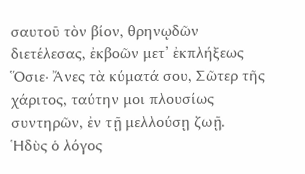σαυτοῦ τὸν βίον, θρηνῳδῶν διετέλεσας, ἐκβοῶν μετ’ ἐκπλήξεως Ὅσιε∙ Ἄνες τὰ κύματά σου, Σῶτερ τῆς χάριτος, ταύτην μοι πλουσίως συντηρῶν, ἐν τῇ μελλούσῃ ζωῇ.
Ἡδὺς ὁ λόγος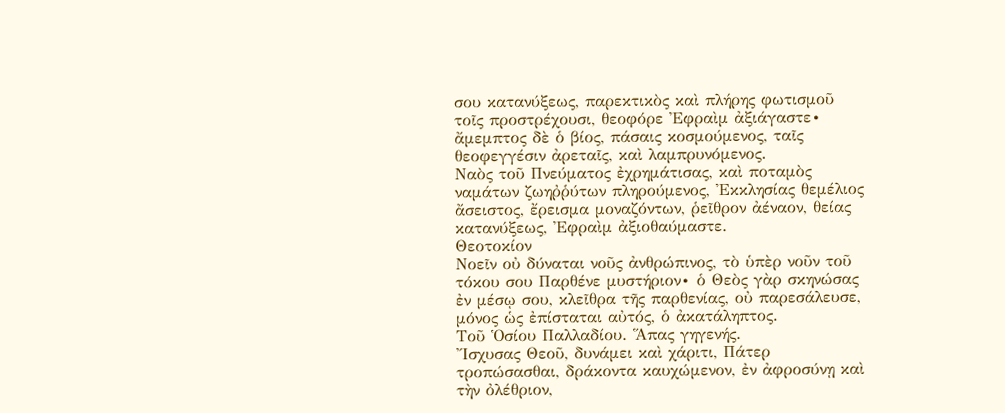σου κατανύξεως, παρεκτικὸς καὶ πλήρης φωτισμοῦ τοῖς προστρέχουσι, θεοφόρε Ἐφραὶμ ἀξιάγαστε∙ ἄμεμπτος δὲ ὁ βίος, πάσαις κοσμούμενος, ταῖς θεοφεγγέσιν ἀρεταῖς, καὶ λαμπρυνόμενος.
Ναὸς τοῦ Πνεύματος ἐχρημάτισας, καὶ ποταμὸς ναμάτων ζωηῤῥύτων πληρούμενος, Ἐκκλησίας θεμέλιος ἄσειστος, ἔρεισμα μοναζόντων, ῥεῖθρον ἀέναον, θείας κατανύξεως, Ἐφραὶμ ἀξιοθαύμαστε.
Θεοτοκίον
Νοεῖν οὐ δύναται νοῦς ἀνθρώπινος, τὸ ὑπὲρ νοῦν τοῦ τόκου σου Παρθένε μυστήριον∙ ὁ Θεὸς γὰρ σκηνώσας ἐν μέσῳ σου, κλεῖθρα τῆς παρθενίας, οὐ παρεσάλευσε, μόνος ὡς ἐπίσταται αὐτός, ὁ ἀκατάληπτος.
Τοῦ Ὁσίου Παλλαδίου. Ἅπας γηγενής.
Ἴσχυσας Θεοῦ, δυνάμει καὶ χάριτι, Πάτερ τροπώσασθαι, δράκοντα καυχώμενον, ἐν ἀφροσύνῃ καὶ τὴν ὀλέθριον,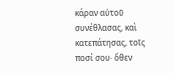κάραν αὐτοῦ συνέθλασας, καὶ κατεπάτησας, τοῖς ποσί σου· ὅθεν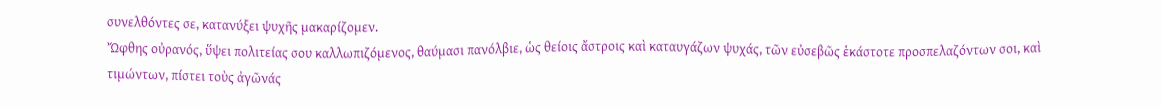συνελθόντες σε, κατανύξει ψυχῆς μακαρίζομεν.
Ὤφθης οὐρανός, ὕψει πολιτείας σου καλλωπιζόμενος, θαύμασι πανόλβιε, ὡς θείοις ἄστροις καὶ καταυγάζων ψυχάς, τῶν εὐσεβῶς ἑκάστοτε προσπελαζόντων σοι, καὶ τιμώντων, πίστει τοὺς ἀγῶνάς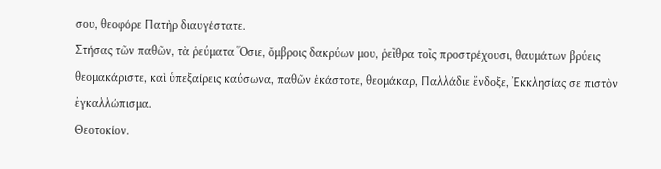σου, θεοφόρε Πατὴρ διαυγέστατε.
Στήσας τῶν παθῶν, τὰ ῥεύματα Ὅσιε, ὄμβροις δακρύων μου, ῥεῖθρα τοῖς προστρέχουσι, θαυμάτων βρύεις θεομακάριστε, καὶ ὑπεξαίρεις καύσωνα, παθῶν ἑκάστοτε, θεομάκαρ, Παλλάδιε ἔνδοξε, Ἐκκλησίας σε πιστὸν ἐγκαλλώπισμα.
Θεοτοκίον.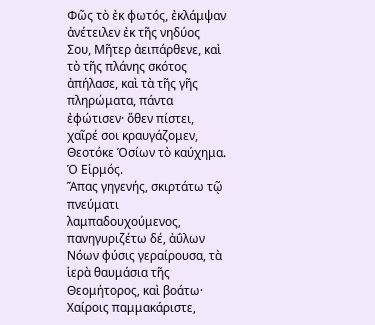Φῶς τὸ ἐκ φωτός, ἐκλάμψαν ἀνέτειλεν ἐκ τῆς νηδύος Σου, Μῆτερ ἀειπάρθενε, καὶ τὸ τῆς πλάνης σκότος ἀπήλασε, καὶ τὰ τῆς γῆς πληρώματα, πάντα ἐφώτισεν· ὅθεν πίστει, χαῖρέ σοι κραυγάζομεν, Θεοτόκε Ὁσίων τὸ καύχημα.
Ὁ Εἱρμός.
Ἅπας γηγενής, σκιρτάτω τῷ πνεύματι λαμπαδουχούμενος, πανηγυριζέτω δέ, ἀΰλων Νόων φύσις γεραίρουσα, τὰ ἱερὰ θαυμάσια τῆς Θεομήτορος, καὶ βοάτω· Χαίροις παμμακάριστε,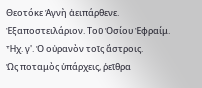Θεοτόκε Ἁγνὴ ἀειπάρθενε.
Ἐξαποστειλάριον. Τοῦ Ὁσίου Ἐφραίμ. Ἦχ. γ'. Ὁ οὐρανὸν τοῖς ἄστροις.
Ὡς ποταμὸς ὑπάρχεις, ῥεῖθρα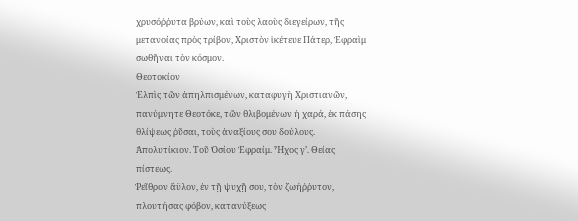χρυσόῤῥυτα βρύων, καὶ τοὺς λαοὺς διεγείρων, τῆς μετανοίας πρὸς τρίβον, Χριστὸν ἱκέτευε Πάτερ, Ἐφραὶμ σωθῆναι τὸν κόσμον.
Θεοτοκίον
Ἐλπὶς τῶν ἀπηλπισμένων, καταφυγὴ Χριστιανῶν, πανύμνητε Θεοτόκε, τῶν θλιβομένων ἡ χαρά, ἐκ πάσης θλίψεως ῥῦσαι, τοὺς ἀναξίους σου δούλους.
Ἀπολυτίκιον. Τοῦ Ὁσίου Ἐφραίμ. Ἦχος γ’. Θείας πίστεως.
Ῥεῖθρον ἄϋλον, ἐν τῇ ψυχῇ σου, τὸν ζωήῤῥυτον, πλουτήσας φόβον, κατανύξεως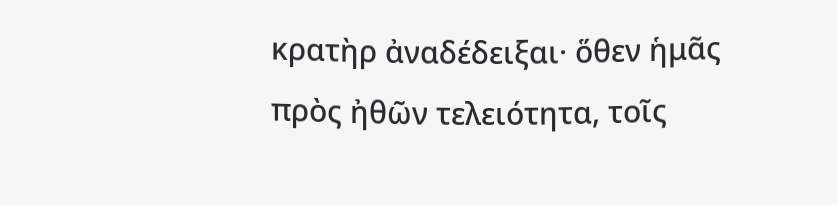κρατὴρ ἀναδέδειξαι· ὅθεν ἡμᾶς πρὸς ἠθῶν τελειότητα, τοῖς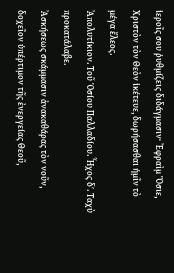ἱεροῖς σου ῥυθμίζεις διδάγμασιν· Ἐφραὶμ Ὅσιε, Χριστὸν τὸν Θεὸν ἱκέτευε, δωρήσασθαι ἡμῖν τὸ μέγα ἔλεος.
Ἀπολυτίκιον. Τοῦ Ὁσίου Παλλαδίου. Ἦχος δ΄. Ταχὺ προκατάλαβε.
Ἀσκήσεως σκάμμασιν ἀνακαθάρας τὸν νοῦν, δοχεῖον ὑπέρτιμον τῆς ἐνεργείας Θεοῦ,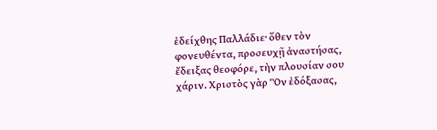ἐδείχθης Παλλάδιε· ὅθεν τὸν φονευθέντα, προσευχῇ ἀναστήσας, ἔδειξας θεοφόρε, τὴν πλουσίαν σου χάριν. Χριστὸς γὰρ Ὃν ἐδόξασας,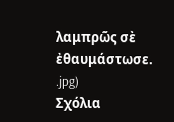λαμπρῶς σὲ ἐθαυμάστωσε.
.jpg)
Σχόλια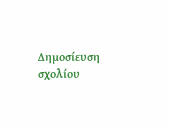Δημοσίευση σχολίου